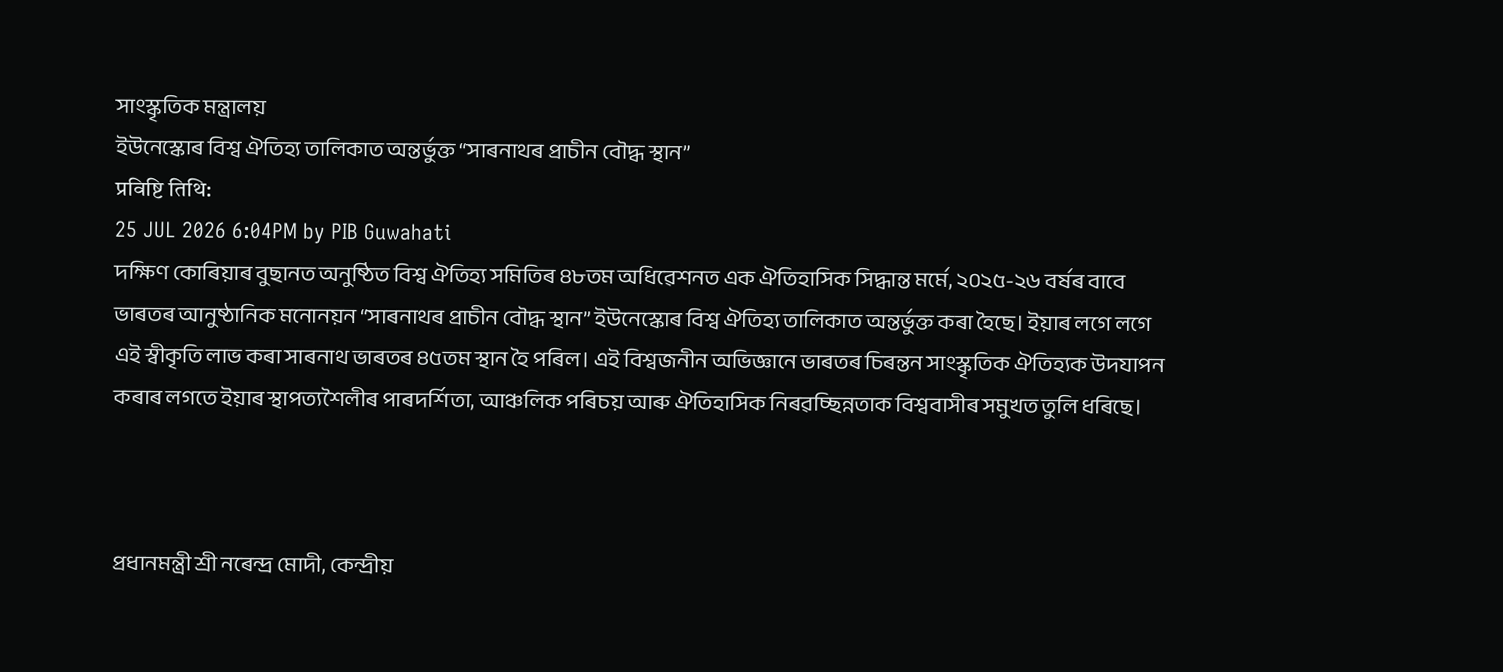সাংস্কৃতিক মন্ত্ৰালয়
ইউনেস্কোৰ বিশ্ব ঐতিহ্য তালিকাত অন্তৰ্ভুক্ত “সাৰনাথৰ প্ৰাচীন বৌদ্ধ স্থান”
प्रविष्टि तिथि:
25 JUL 2026 6:04PM by PIB Guwahati
দক্ষিণ কোৰিয়াৰ বুছানত অনুষ্ঠিত বিশ্ব ঐতিহ্য সমিতিৰ ৪৮তম অধিৱেশনত এক ঐতিহাসিক সিদ্ধান্ত মৰ্মে, ২০২৫-২৬ বৰ্ষৰ বাবে ভাৰতৰ আনুষ্ঠানিক মনোনয়ন “সাৰনাথৰ প্ৰাচীন বৌদ্ধ স্থান” ইউনেস্কোৰ বিশ্ব ঐতিহ্য তালিকাত অন্তৰ্ভুক্ত কৰা হৈছে। ইয়াৰ লগে লগে এই স্বীকৃতি লাভ কৰা সাৰনাথ ভাৰতৰ ৪৫তম স্থান হৈ পৰিল। এই বিশ্বজনীন অভিজ্ঞানে ভাৰতৰ চিৰন্তন সাংস্কৃতিক ঐতিহ্যক উদযাপন কৰাৰ লগতে ইয়াৰ স্থাপত্যশৈলীৰ পাৰদৰ্শিতা, আঞ্চলিক পৰিচয় আৰু ঐতিহাসিক নিৰৱচ্ছিন্নতাক বিশ্ববাসীৰ সমুখত তুলি ধৰিছে।



প্ৰধানমন্ত্ৰী শ্ৰী নৰেন্দ্ৰ মোদী, কেন্দ্ৰীয়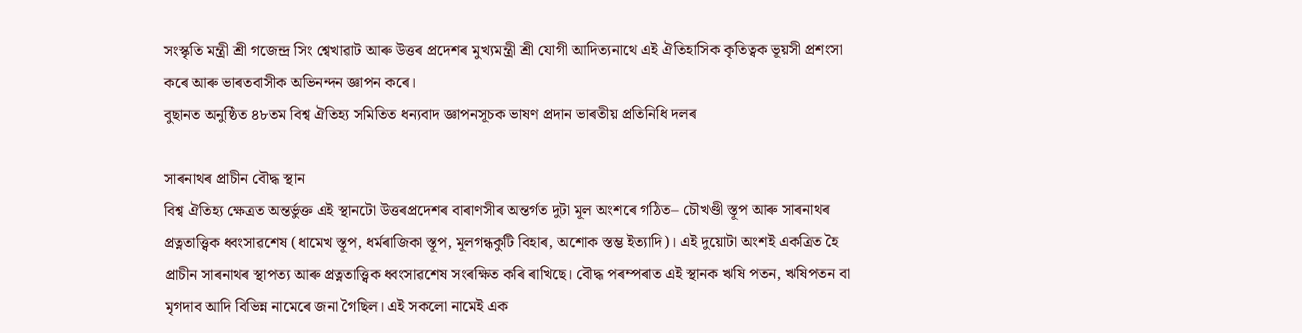সংস্কৃতি মন্ত্ৰী শ্ৰী গজেন্দ্ৰ সিং শ্বেখাৱাট আৰু উত্তৰ প্ৰদেশৰ মুখ্যমন্ত্ৰী শ্ৰী যোগী আদিত্যনাথে এই ঐতিহাসিক কৃতিত্বক ভূয়সী প্ৰশংসা কৰে আৰু ভাৰতবাসীক অভিনন্দন জ্ঞাপন কৰে।
বুছানত অনুষ্ঠিত ৪৮তম বিশ্ব ঐতিহ্য সমিতিত ধন্যবাদ জ্ঞাপনসূচক ভাষণ প্ৰদান ভাৰতীয় প্ৰতিনিধি দলৰ

সাৰনাথৰ প্ৰাচীন বৌদ্ধ স্থান
বিশ্ব ঐতিহ্য ক্ষেত্ৰত অন্তৰ্ভুক্ত এই স্থানটো উত্তৰপ্ৰদেশৰ বাৰাণসীৰ অন্তৰ্গত দুটা মূল অংশৰে গঠিত– চৌখণ্ডী স্তূপ আৰু সাৰনাথৰ প্ৰত্নতাত্ত্বিক ধ্বংসাৱশেষ (ধামেখ স্তূপ, ধৰ্মৰাজিকা স্তূপ, মূলগন্ধকুটি বিহাৰ, অশোক স্তম্ভ ইত্যাদি)। এই দুয়োটা অংশই একত্ৰিত হৈ প্ৰাচীন সাৰনাথৰ স্থাপত্য আৰু প্ৰত্নতাত্ত্বিক ধ্বংসাৱশেষ সংৰক্ষিত কৰি ৰাখিছে। বৌদ্ধ পৰম্পৰাত এই স্থানক ঋষি পতন, ঋষিপতন বা মৃগদাব আদি বিভিন্ন নামেৰে জনা গৈছিল। এই সকলো নামেই এক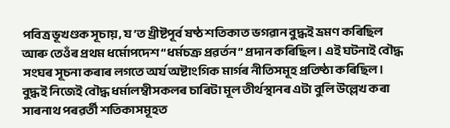পবিত্ৰ ভূখণ্ডক সূচায়, য’ত খ্ৰীষ্টপূৰ্ব ষষ্ঠ শতিকাত ভগৱান বুদ্ধই ভ্ৰমণ কৰিছিল আৰু তেওঁৰ প্ৰথম ধৰ্মোপদেশ “ধৰ্মচক্ৰ প্ৰৱৰ্তন” প্ৰদান কৰিছিল। এই ঘটনাই বৌদ্ধ সংঘৰ সূচনা কৰাৰ লগতে অৰ্য অষ্টাংগিক মাৰ্গৰ নীতিসমূহ প্ৰতিষ্ঠা কৰিছিল।
বুদ্ধই নিজেই বৌদ্ধ ধৰ্মালম্বীসকলৰ চাৰিটা মূল তীৰ্থস্থানৰ এটা বুলি উল্লেখ কৰা সাৰনাথ পৰৱৰ্তী শতিকাসমূহত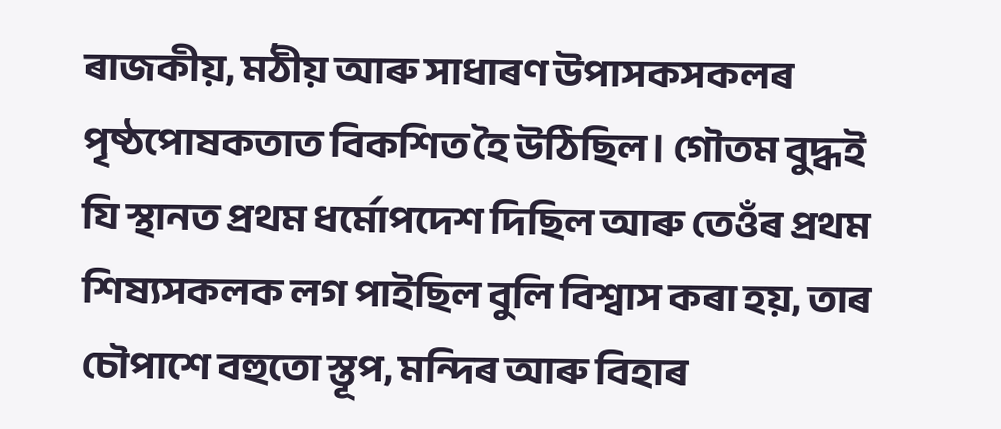ৰাজকীয়, মঠীয় আৰু সাধাৰণ উপাসকসকলৰ পৃষ্ঠপোষকতাত বিকশিত হৈ উঠিছিল। গৌতম বুদ্ধই যি স্থানত প্ৰথম ধৰ্মোপদেশ দিছিল আৰু তেওঁৰ প্ৰথম শিষ্যসকলক লগ পাইছিল বুলি বিশ্বাস কৰা হয়, তাৰ চৌপাশে বহুতো স্তূপ, মন্দিৰ আৰু বিহাৰ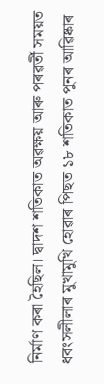নিৰ্মাণ কৰা হৈছিল। দ্বাদশ শতিকাত অৱক্ষয় আৰু পৰৱৰ্তী সময়ত ধবংসলীলাৰ মুখামুখি হোৱাৰ পিছত ১৮ শতিকাত পুনৰ আৱিষ্কাৰ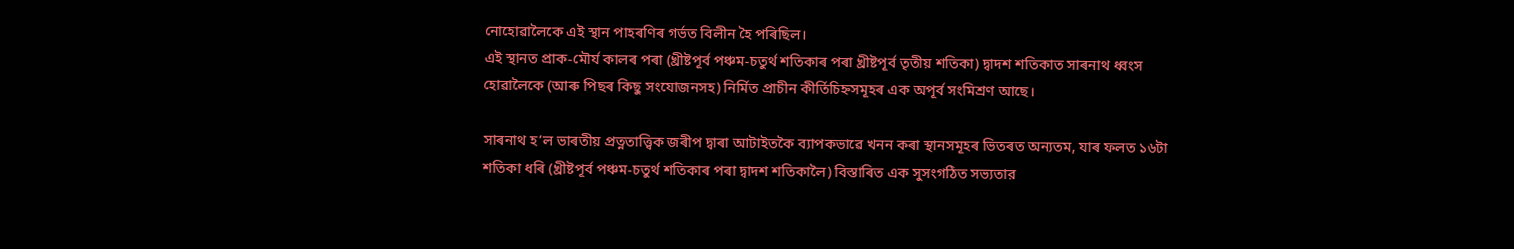নোহোৱালৈকে এই স্থান পাহৰণিৰ গৰ্ভত বিলীন হৈ পৰিছিল।
এই স্থানত প্ৰাক-মৌৰ্য কালৰ পৰা (খ্ৰীষ্টপূৰ্ব পঞ্চম-চতুৰ্থ শতিকাৰ পৰা খ্ৰীষ্টপূৰ্ব তৃতীয় শতিকা) দ্বাদশ শতিকাত সাৰনাথ ধ্বংস হোৱালৈকে (আৰু পিছৰ কিছু সংযোজনসহ) নিৰ্মিত প্ৰাচীন কীৰ্তিচিহ্নসমূহৰ এক অপূৰ্ব সংমিশ্ৰণ আছে।

সাৰনাথ হ’ল ভাৰতীয় প্ৰত্নতাত্ত্বিক জৰীপ দ্বাৰা আটাইতকৈ ব্যাপকভাৱে খনন কৰা স্থানসমূহৰ ভিতৰত অন্যতম, যাৰ ফলত ১৬টা শতিকা ধৰি (খ্ৰীষ্টপূৰ্ব পঞ্চম-চতুৰ্থ শতিকাৰ পৰা দ্বাদশ শতিকালৈ) বিস্তাৰিত এক সুসংগঠিত সভ্যতার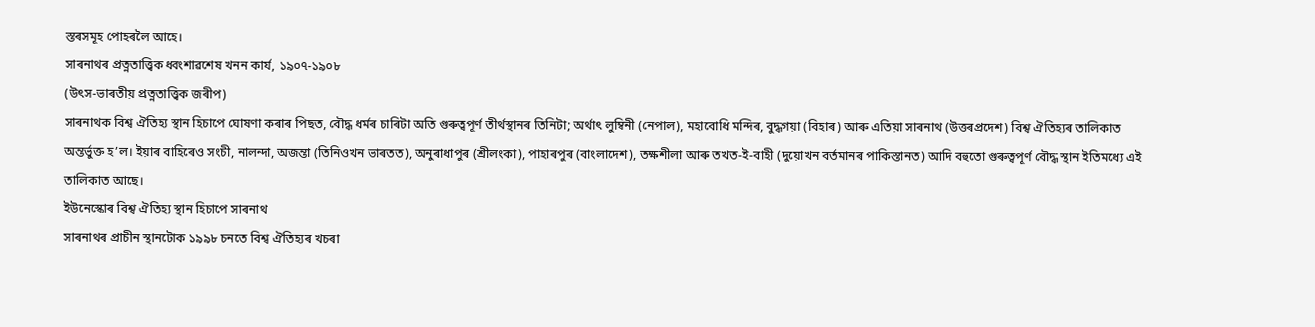স্তৰসমূহ পোহৰলৈ আহে।
সাৰনাথৰ প্ৰত্নতাত্ত্বিক ধ্বংশাৱশেষ খনন কাৰ্য, ১৯০৭-১৯০৮
(উৎস-ভাৰতীয় প্ৰত্নতাত্ত্বিক জৰীপ)
সাৰনাথক বিশ্ব ঐতিহ্য স্থান হিচাপে ঘোষণা কৰাৰ পিছত, বৌদ্ধ ধৰ্মৰ চাৰিটা অতি গুৰুত্বপূৰ্ণ তীৰ্থস্থানৰ তিনিটা; অৰ্থাৎ লুম্বিনী (নেপাল), মহাবোধি মন্দিৰ, বুদ্ধগয়া (বিহাৰ) আৰু এতিয়া সাৰনাথ (উত্তৰপ্ৰদেশ) বিশ্ব ঐতিহ্যৰ তালিকাত অন্তৰ্ভুক্ত হ’ল। ইয়াৰ বাহিৰেও সংচী, নালন্দা, অজন্তা (তিনিওখন ভাৰতত), অনুৰাধাপুৰ (শ্ৰীলংকা), পাহাৰপুৰ (বাংলাদেশ), তক্ষশীলা আৰু তখত-ই-বাহী (দুয়োখন বৰ্তমানৰ পাকিস্তানত) আদি বহুতো গুৰুত্বপূৰ্ণ বৌদ্ধ স্থান ইতিমধ্যে এই তালিকাত আছে।
ইউনেস্কোৰ বিশ্ব ঐতিহ্য স্থান হিচাপে সাৰনাথ
সাৰনাথৰ প্ৰাচীন স্থানটোক ১৯৯৮ চনতে বিশ্ব ঐতিহ্যৰ খচৰা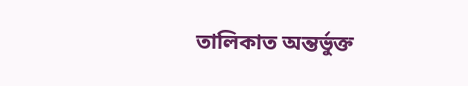তালিকাত অন্তৰ্ভুক্ত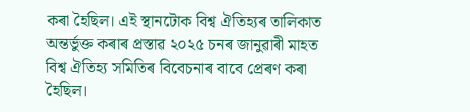কৰা হৈছিল। এই স্থানটোক বিশ্ব ঐতিহ্যৰ তালিকাত অন্তৰ্ভুক্ত কৰাৰ প্ৰস্তাৱ ২০২৫ চনৰ জানুৱাৰী মাহত বিশ্ব ঐতিহ্য সমিতিৰ বিবেচনাৰ বাবে প্ৰেৰণ কৰা হৈছিল।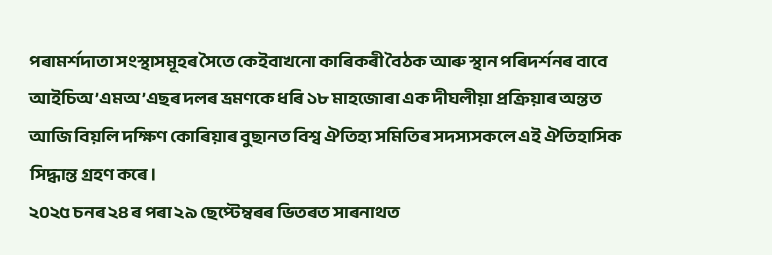পৰামৰ্শদাতা সংস্থাসমূহৰ সৈতে কেইবাখনো কাৰিকৰী বৈঠক আৰু স্থান পৰিদৰ্শনৰ বাবে আইচিঅ’এমঅ’এছৰ দলৰ ভ্ৰমণকে ধৰি ১৮ মাহজোৰা এক দীঘলীয়া প্ৰক্ৰিয়াৰ অন্তত আজি বিয়লি দক্ষিণ কোৰিয়াৰ বুছানত বিশ্ব ঐতিহ্য সমিতিৰ সদস্যসকলে এই ঐতিহাসিক সিদ্ধান্ত গ্ৰহণ কৰে।
২০২৫ চনৰ ২৪ ৰ পৰা ২৯ ছেপ্টেম্বৰৰ ভিতৰত সাৰনাথত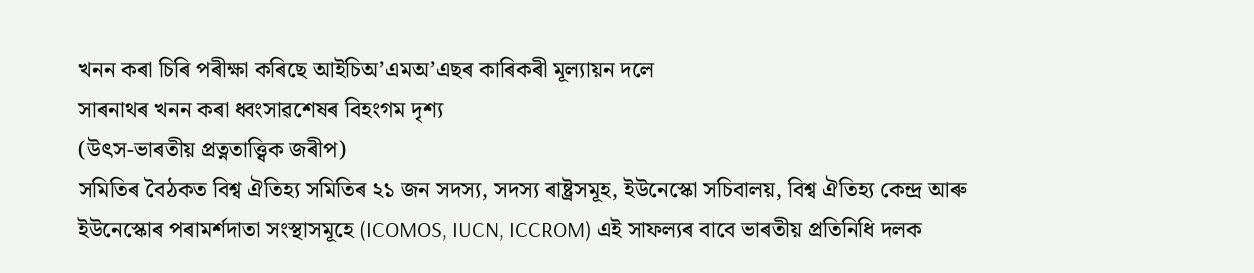খনন কৰা চিৰি পৰীক্ষা কৰিছে আইচিঅ’এমঅ’এছৰ কাৰিকৰী মূল্যায়ন দলে
সাৰনাথৰ খনন কৰা ধ্বংসাৱশেষৰ বিহংগম দৃশ্য
(উৎস-ভাৰতীয় প্ৰত্নতাত্ত্বিক জৰীপ)
সমিতিৰ বৈঠকত বিশ্ব ঐতিহ্য সমিতিৰ ২১ জন সদস্য, সদস্য ৰাষ্ট্ৰসমূহ, ইউনেস্কো সচিবালয়, বিশ্ব ঐতিহ্য কেন্দ্ৰ আৰু ইউনেস্কোৰ পৰামৰ্শদাতা সংস্থাসমূহে (ICOMOS, IUCN, ICCROM) এই সাফল্যৰ বাবে ভাৰতীয় প্ৰতিনিধি দলক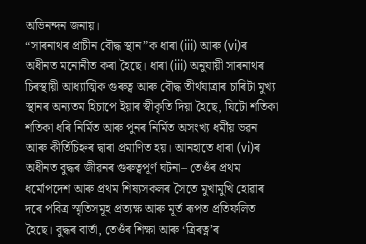অভিনন্দন জনায়।
“সাৰনাথৰ প্ৰাচীন বৌদ্ধ স্থান”ক ধাৰা (iii) আৰু (vi)ৰ অধীনত মনোনীত কৰা হৈছে। ধাৰা (iii) অনুযায়ী সাৰনাথৰ চিৰস্থায়ী আধ্যাত্মিক গুৰুত্ব আৰু বৌদ্ধ তীৰ্থযাত্ৰাৰ চাৰিটা মুখ্য স্থানৰ অন্যতম হিচাপে ইয়াৰ স্বীকৃতি দিয়া হৈছে, যিটো শতিকা শতিকা ধৰি নিৰ্মিত আৰু পুনৰ নিৰ্মিত অসংখ্য ধৰ্মীয় ভৱন আৰু কীৰ্তিচিহ্নৰ দ্বাৰা প্ৰমাণিত হয়। আনহাতে ধাৰা (vi)ৰ অধীনত বুদ্ধৰ জীৱনৰ গুৰুত্বপূৰ্ণ ঘটনা– তেওঁৰ প্ৰথম ধৰ্মোপদেশ আৰু প্ৰথম শিষ্যসকলৰ সৈতে মুখামুখি হোৱাৰ দৰে পবিত্ৰ স্মৃতিসমূহ প্ৰত্যক্ষ আৰু মূৰ্ত ৰূপত প্ৰতিফলিত হৈছে। বুদ্ধৰ বাৰ্তা, তেওঁৰ শিক্ষা আৰু ‘ত্ৰিৰত্ন’ৰ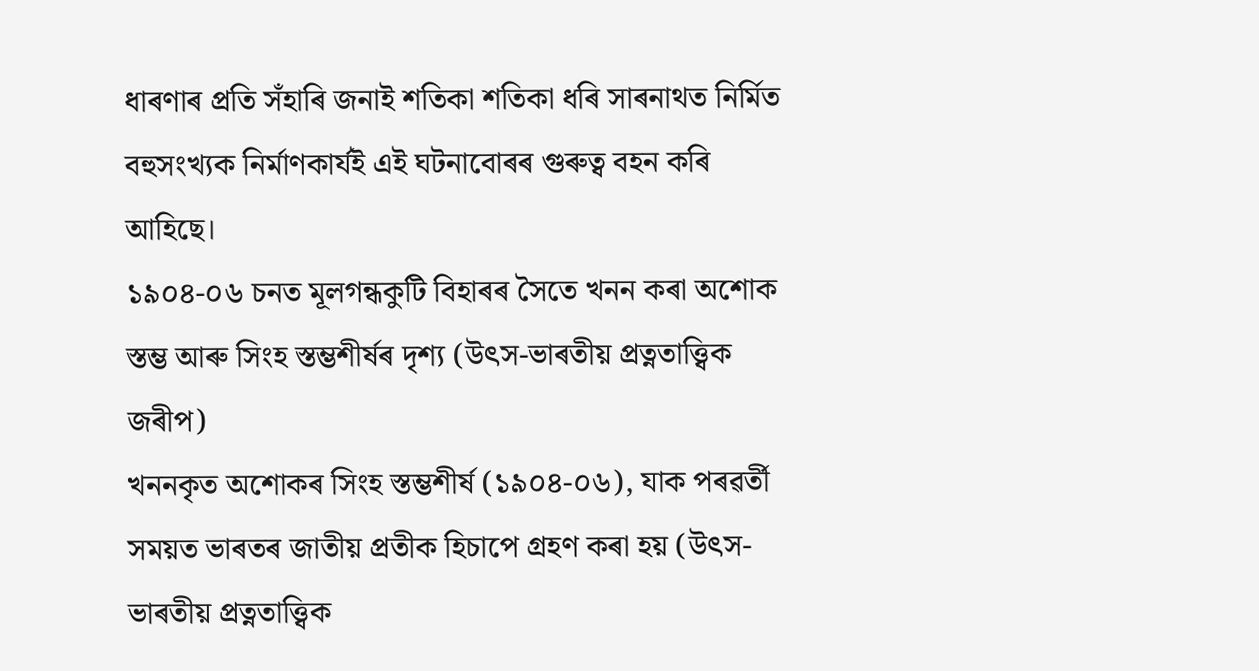ধাৰণাৰ প্ৰতি সঁহাৰি জনাই শতিকা শতিকা ধৰি সাৰনাথত নিৰ্মিত বহুসংখ্যক নিৰ্মাণকাৰ্যই এই ঘটনাবোৰৰ গুৰুত্ব বহন কৰি আহিছে।
১৯০৪-০৬ চনত মূলগন্ধকুটি বিহাৰৰ সৈতে খনন কৰা অশোক স্তম্ভ আৰু সিংহ স্তম্ভশীৰ্ষৰ দৃশ্য (উৎস-ভাৰতীয় প্ৰত্নতাত্ত্বিক জৰীপ)
খননকৃত অশোকৰ সিংহ স্তম্ভশীৰ্ষ (১৯০৪-০৬), যাক পৰৱৰ্তী সময়ত ভাৰতৰ জাতীয় প্ৰতীক হিচাপে গ্ৰহণ কৰা হয় (উৎস-ভাৰতীয় প্ৰত্নতাত্ত্বিক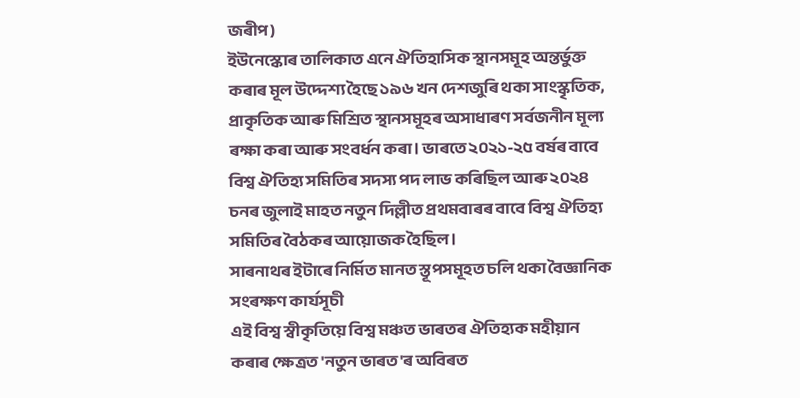জৰীপ)
ইউনেস্কোৰ তালিকাত এনে ঐতিহাসিক স্থানসমূহ অন্তৰ্ভুক্ত কৰাৰ মূল উদ্দেশ্য হৈছে ১৯৬ খন দেশজুৰি থকা সাংস্কৃতিক, প্ৰাকৃতিক আৰু মিশ্ৰিত স্থানসমূহৰ অসাধাৰণ সৰ্বজনীন মূল্য ৰক্ষা কৰা আৰু সংবৰ্ধন কৰা। ভাৰতে ২০২১-২৫ বৰ্ষৰ বাবে বিশ্ব ঐতিহ্য সমিতিৰ সদস্য পদ লাভ কৰিছিল আৰু ২০২৪ চনৰ জুলাই মাহত নতুন দিল্লীত প্ৰথমবাৰৰ বাবে বিশ্ব ঐতিহ্য সমিতিৰ বৈঠকৰ আয়োজক হৈছিল।
সাৰনাথৰ ইটাৰে নিৰ্মিত মানত স্তূপসমূহত চলি থকা বৈজ্ঞানিক সংৰক্ষণ কাৰ্যসূচী
এই বিশ্ব স্বীকৃতিয়ে বিশ্ব মঞ্চত ভাৰতৰ ঐতিহ্যক মহীয়ান কৰাৰ ক্ষেত্ৰত 'নতুন ভাৰত'ৰ অবিৰত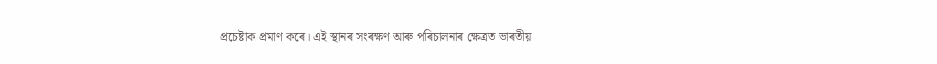প্ৰচেষ্টাক প্ৰমাণ কৰে। এই স্থানৰ সংৰক্ষণ আৰু পৰিচালনাৰ ক্ষেত্ৰত ভাৰতীয়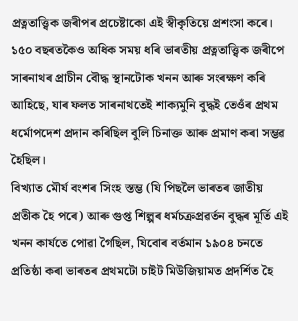প্ৰত্নতাত্ত্বিক জৰীপৰ প্ৰচেষ্টাকো এই স্বীকৃতিয়ে প্ৰশংসা কৰে।
১৫০ বছৰতকৈও অধিক সময় ধৰি ভাৰতীয় প্ৰত্নতাত্ত্বিক জৰীপে সাৰনাথৰ প্ৰাচীন বৌদ্ধ স্থানটোক খনন আৰু সংৰক্ষণ কৰি আহিছে, যাৰ ফলত সাৰনাথতেই শাক্যমুনি বুদ্ধই তেওঁৰ প্ৰথম ধৰ্মোপদেশ প্ৰদান কৰিছিল বুলি চিনাক্ত আৰু প্ৰমাণ কৰা সম্ভৱ হৈছিল।
বিখ্যাত মৌৰ্য বংশৰ সিংহ স্তম্ভ (যি পিছলৈ ভাৰতৰ জাতীয় প্ৰতীক হৈ পৰে) আৰু গুপ্ত শিল্পৰ ধৰ্মচক্ৰপ্ৰৱৰ্তন বুদ্ধৰ মূৰ্তি এই খনন কাৰ্যতে পোৱা গৈছিল, যিবোৰ বৰ্তমান ১৯০৪ চনতে প্ৰতিষ্ঠা কৰা ভাৰতৰ প্ৰথমটো চাইট মিউজিয়ামত প্ৰদৰ্শিত হৈ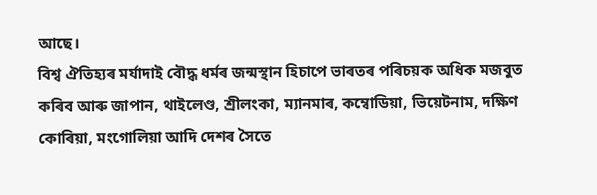আছে।
বিশ্ব ঐতিহ্যৰ মৰ্যাদাই বৌদ্ধ ধৰ্মৰ জন্মস্থান হিচাপে ভাৰতৰ পৰিচয়ক অধিক মজবুত কৰিব আৰু জাপান, থাইলেণ্ড, শ্ৰীলংকা, ম্যানমাৰ, কম্বোডিয়া, ভিয়েটনাম, দক্ষিণ কোৰিয়া, মংগোলিয়া আদি দেশৰ সৈতে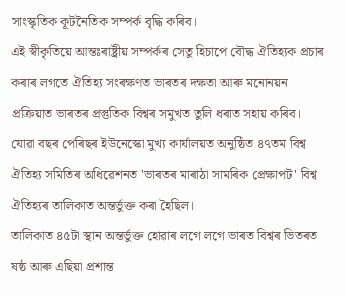সাংস্কৃতিক কূটনৈতিক সম্পৰ্ক বৃদ্ধি কৰিব।
এই স্বীকৃতিয়ে আন্তঃৰাষ্ট্ৰীয় সম্পৰ্কৰ সেতু হিচাপে বৌদ্ধ ঐতিহ্যক প্ৰচাৰ কৰাৰ লগতে ঐতিহ্য সংৰক্ষণত ভাৰতৰ দক্ষতা আৰু মনোনয়ন প্ৰক্ৰিয়াত ভাৰতৰ প্ৰস্তুতিক বিশ্বৰ সমুখত তুলি ধৰাত সহায় কৰিব।
যোৱা বছৰ পেৰিছৰ ইউনেস্কো মুখ্য কাৰ্যালয়ত অনুষ্ঠিত ৪৭তম বিশ্ব ঐতিহ্য সমিতিৰ অধিৱেশনত 'ভাৰতৰ মাৰাঠা সামৰিক প্ৰেক্ষাপট' বিশ্ব ঐতিহ্যৰ তালিকাত অন্তৰ্ভুক্ত কৰা হৈছিল।
তালিকাত ৪৫টা স্থান অন্তৰ্ভুক্ত হোৱাৰ লগে লগে ভাৰত বিশ্বৰ ভিতৰত ষষ্ঠ আৰু এছিয়া প্ৰশান্ত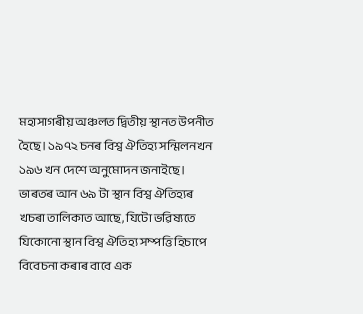মহাসাগৰীয় অঞ্চলত দ্বিতীয় স্থানত উপনীত হৈছে। ১৯৭২ চনৰ বিশ্ব ঐতিহ্য সন্মিলনখন ১৯৬ খন দেশে অনুমোদন জনাইছে।
ভাৰতৰ আন ৬৯ টা স্থান বিশ্ব ঐতিহ্যৰ খচৰা তালিকাত আছে, যিটো ভৱিষ্যতে যিকোনো স্থান বিশ্ব ঐতিহ্য সম্পত্তি হিচাপে বিবেচনা কৰাৰ বাবে এক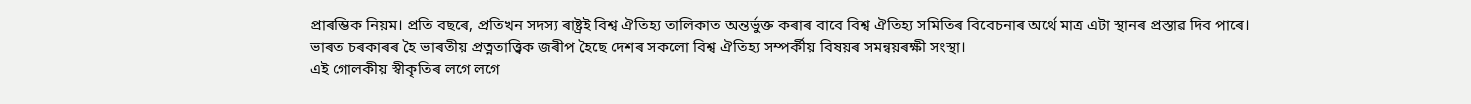প্ৰাৰম্ভিক নিয়ম। প্ৰতি বছৰে, প্ৰতিখন সদস্য ৰাষ্ট্ৰই বিশ্ব ঐতিহ্য তালিকাত অন্তৰ্ভুক্ত কৰাৰ বাবে বিশ্ব ঐতিহ্য সমিতিৰ বিবেচনাৰ অৰ্থে মাত্ৰ এটা স্থানৰ প্ৰস্তাৱ দিব পাৰে।
ভাৰত চৰকাৰৰ হৈ ভাৰতীয় প্ৰত্নতাত্ত্বিক জৰীপ হৈছে দেশৰ সকলো বিশ্ব ঐতিহ্য সম্পৰ্কীয় বিষয়ৰ সমন্বয়ৰক্ষী সংস্থা।
এই গোলকীয় স্বীকৃতিৰ লগে লগে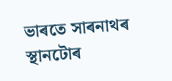ভাৰতে সাৰনাথৰ স্থানটোৰ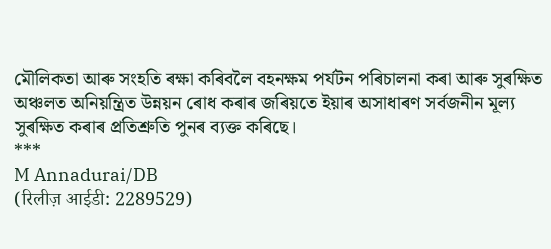মৌলিকতা আৰু সংহতি ৰক্ষা কৰিবলৈ বহনক্ষম পৰ্যটন পৰিচালনা কৰা আৰু সুৰক্ষিত অঞ্চলত অনিয়ন্ত্ৰিত উন্নয়ন ৰোধ কৰাৰ জৰিয়তে ইয়াৰ অসাধাৰণ সৰ্বজনীন মূল্য সুৰক্ষিত কৰাৰ প্ৰতিশ্ৰুতি পুনৰ ব্যক্ত কৰিছে।
***
M Annadurai/DB
(रिलीज़ आईडी: 2289529)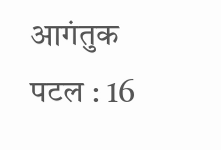आगंतुक पटल : 16